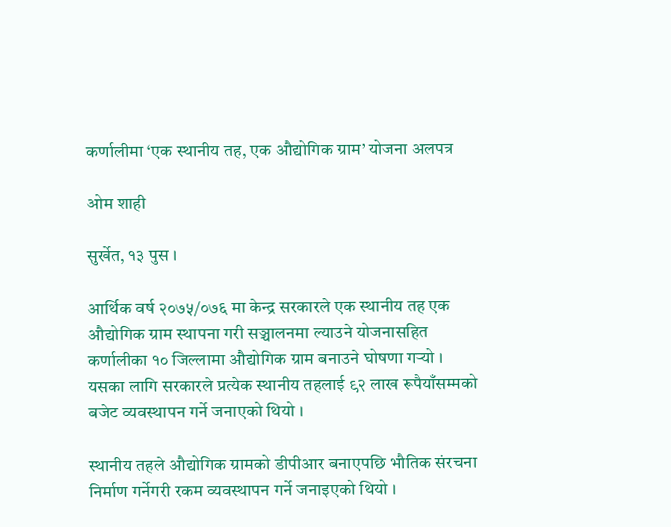कर्णालीमा ‘एक स्थानीय तह, एक औद्योगिक ग्राम’ योजना अलपत्र

ओम शाही

सुर्खेत, १३ पुस ।

आर्थिक वर्ष २०७५/०७६ मा केन्द्र सरकारले एक स्थानीय तह एक औद्योगिक ग्राम स्थापना गरी सञ्चालनमा ल्याउने योजनासहित कर्णालीका १० जिल्लामा औद्योगिक ग्राम बनाउने घोषणा गर्‍यो । यसका लागि सरकारले प्रत्येक स्थानीय तहलाई ९२ लाख रूपैयाँसम्मको बजेट व्यवस्थापन गर्ने जनाएको थियो ।

स्थानीय तहले औद्योगिक ग्रामको डीपीआर बनाएपछि भौतिक संरचना निर्माण गर्नेगरी रकम व्यवस्थापन गर्ने जनाइएको थियो ।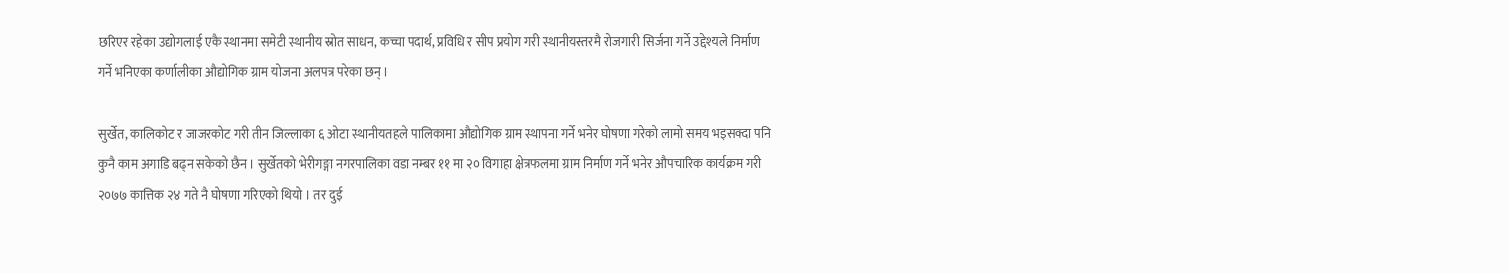छरिएर रहेका उद्योगलाई एकै स्थानमा समेटी स्थानीय स्रोत साधन, कच्चा पदार्थ, प्रविधि र सीप प्रयोग गरी स्थानीयस्तरमै रोजगारी सिर्जना गर्ने उद्देश्यले निर्माण गर्ने भनिएका कर्णालीका औद्योगिक ग्राम योजना अलपत्र परेका छन् ।

सुर्खेत, कालिकोट र जाजरकोट गरी तीन जिल्लाका ६ ओटा स्थानीयतहले पालिकामा औद्योगिक ग्राम स्थापना गर्ने भनेर घोषणा गरेको लामो समय भइसक्दा पनि कुनै काम अगाडि बढ्न सकेको छैन । सुर्खेतको भेरीगङ्गा नगरपालिका वडा नम्बर ११ मा २० विगाहा क्षेत्रफलमा ग्राम निर्माण गर्ने भनेर औपचारिक कार्यक्रम गरी २०७७ कात्तिक २४ गते नै घोषणा गरिएको थियो । तर दुई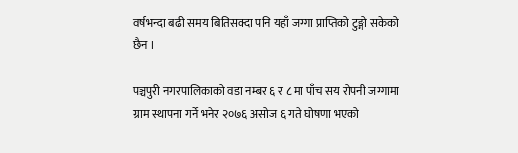वर्षभन्दा बढी समय बितिसक्दा पनि यहाँ जग्गा प्राप्तिको टुङ्गो सकेको छैन ।

पञ्चपुरी नगरपालिकाको वडा नम्बर ६ र ८ मा पाँच सय रोपनी जग्गामा ग्राम स्थापना गर्ने भनेर २०७६ असोज ६ गते घोषणा भएको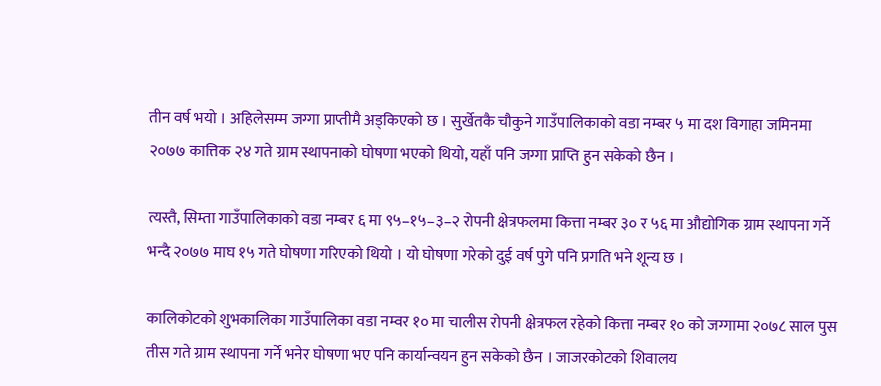तीन वर्ष भयो । अहिलेसम्म जग्गा प्राप्तीमै अड्किएको छ । सुर्खेतकै चौकुने गाउँपालिकाको वडा नम्बर ५ मा दश विगाहा जमिनमा २०७७ कात्तिक २४ गते ग्राम स्थापनाको घोषणा भएको थियो, यहाँ पनि जग्गा प्राप्ति हुन सकेको छैन ।

त्यस्तै, सिम्ता गाउँपालिकाको वडा नम्बर ६ मा ९५–१५–३–२ रोपनी क्षेत्रफलमा कित्ता नम्बर ३० र ५६ मा औद्योगिक ग्राम स्थापना गर्ने भन्दै २०७७ माघ १५ गते घोषणा गरिएको थियो । यो घोषणा गरेको दुई वर्ष पुगे पनि प्रगति भने शून्य छ ।

कालिकोटको शुभकालिका गाउँपालिका वडा नम्वर १० मा चालीस रोपनी क्षेत्रफल रहेको कित्ता नम्बर १० को जग्गामा २०७८ साल पुस तीस गते ग्राम स्थापना गर्ने भनेर घोषणा भए पनि कार्यान्वयन हुन सकेको छैन । जाजरकोटको शिवालय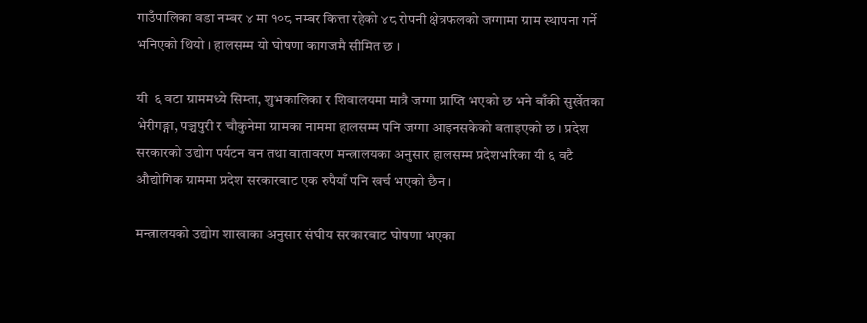गाउँपालिका वडा नम्बर ४ मा १०८ नम्बर कित्ता रहेको ४८ रोपनी क्षेत्रफलको जग्गामा ग्राम स्थापना गर्ने भनिएको थियो । हालसम्म यो घोषणा कागजमै सीमित छ ।

यी  ६ वटा ग्राममध्ये सिम्ता, शुभकालिका र शिवालयमा मात्रै जग्गा प्राप्ति भएको छ भने बाँकी सुर्खेतका भेरीगङ्गा, पञ्चपुरी र चौकुनेमा ग्रामका नाममा हालसम्म पनि जग्गा आइनसकेको बताइएको छ । प्रदेश सरकारको उद्योग पर्यटन वन तथा वातावरण मन्त्रालयका अनुसार हालसम्म प्रदेशभरिका यी ६ वटै औद्योगिक ग्राममा प्रदेश सरकारबाट एक रुपैयाँ पनि खर्च भएको छैन ।

मन्त्रालयको उद्योग शाखाका अनुसार संघीय सरकारबाट घोषणा भएका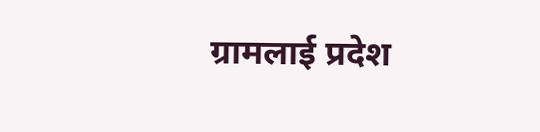ग्रामलाई प्रदेश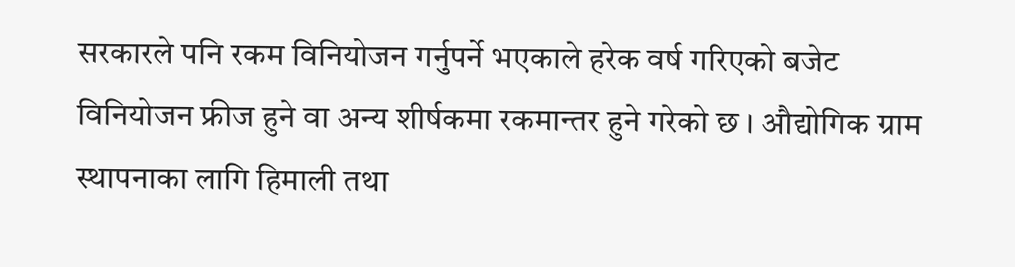सरकारले पनि रकम विनियोजन गर्नुपर्ने भएकाले हरेक वर्ष गरिएको बजेट विनियोजन फ्रीज हुने वा अन्य शीर्षकमा रकमान्तर हुने गरेको छ । औद्योगिक ग्राम स्थापनाका लागि हिमाली तथा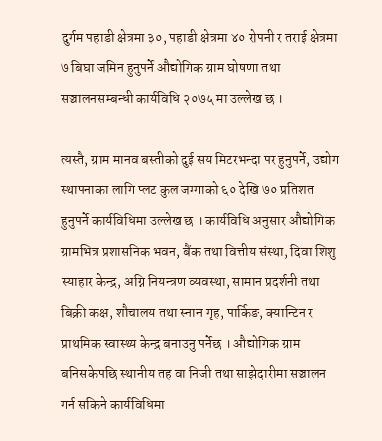दुर्गम पहाडी क्षेत्रमा ३०, पहाडी क्षेत्रमा ४० रोपनी र तराई क्षेत्रमा ७ बिघा जमिन हुनुपर्ने औद्योगिक ग्राम घोषणा तथा सञ्चालनसम्बन्धी कार्यविधि २०७५ मा उल्लेख छ ।

त्यस्तै, ग्राम मानव बस्तीको दुई सय मिटरभन्दा पर हुनुपर्ने, उद्योग स्थापनाका लागि प्लट कुल जग्गाको ६० देखि ७० प्रतिशत हुनुपर्ने कार्यविधिमा उल्लेख छ । कार्यविधि अनुसार औद्योगिक ग्रामभित्र प्रशासनिक भवन, बैंक तथा वित्तीय संस्था, दिवा शिशु स्याहार केन्द्र, अग्नि नियन्त्रण व्यवस्था, सामान प्रदर्शनी तथा बिक्री कक्ष, शौचालय तथा स्नान गृह, पार्किङ, क्यान्टिन र प्राथमिक स्वास्थ्य केन्द्र बनाउनु पर्नेछ । औद्योगिक ग्राम बनिसकेपछि स्थानीय तह वा निजी तथा साझेदारीमा सञ्चालन गर्न सकिने कार्यविधिमा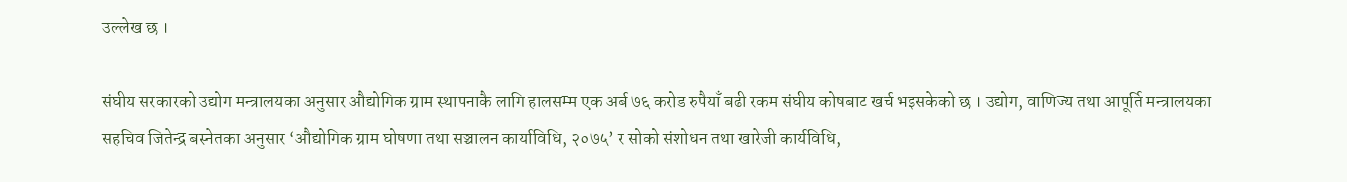उल्लेख छ ।

संघीय सरकारको उद्योग मन्त्रालयका अनुसार औद्योगिक ग्राम स्थापनाकै लागि हालसम्म एक अर्ब ७६ करोड रुपैयाँ बढी रकम संघीय कोषबाट खर्च भइसकेको छ । उद्योग, वाणिज्य तथा आपूर्ति मन्त्रालयका सहचिव जितेन्द्र बस्नेतका अनुसार ‘औद्योगिक ग्राम घोषणा तथा सञ्चालन कार्याविधि, २०७५’ र सोको संशोधन तथा खारेजी कार्यविधि,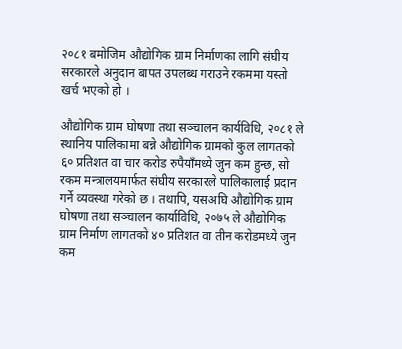२०८१ बमोजिम औद्योगिक ग्राम निर्माणका लागि संघीय सरकारले अनुदान बापत उपलब्ध गराउने रकममा यस्तो खर्च भएको हो ।

औद्योगिक ग्राम घोषणा तथा सञ्चालन कार्यविधि, २०८१ ले स्थानिय पालिकामा बन्ने औद्योगिक ग्रामको कुल लागतको ६० प्रतिशत वा चार करोड रुपैयाँमध्ये जुन कम हुन्छ, सो रकम मन्त्रालयमार्फत संघीय सरकारले पालिकालाई प्रदान गर्ने व्यवस्था गरेको छ । तथापि, यसअघि औद्योगिक ग्राम घोषणा तथा सञ्चालन कार्याविधि, २०७५ ले औद्योगिक ग्राम निर्माण लागतको ४० प्रतिशत वा तीन करोडमध्ये जुन कम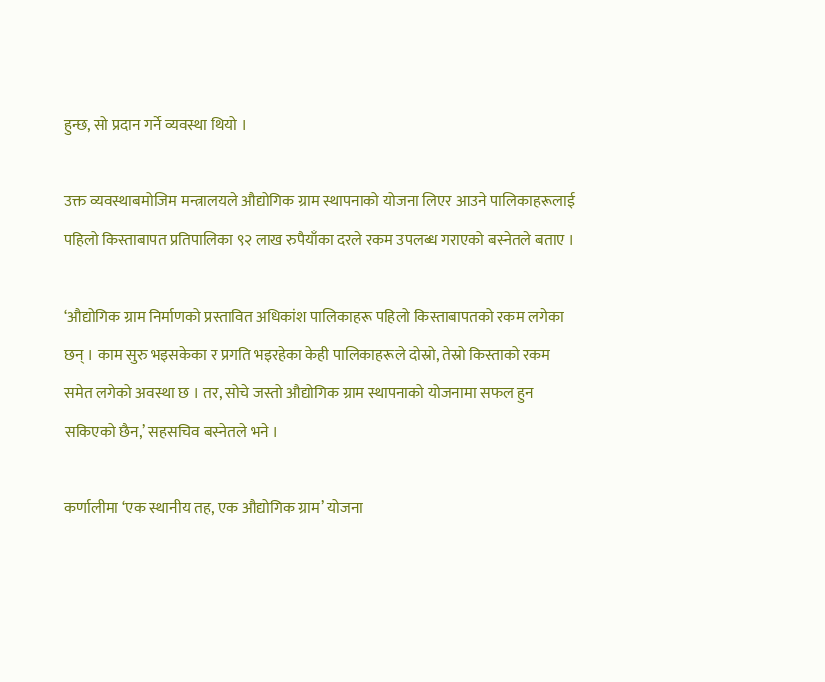हुन्छ, सो प्रदान गर्ने व्यवस्था थियो ।

उक्त व्यवस्थाबमोजिम मन्त्रालयले औद्योगिक ग्राम स्थापनाको योजना लिएर आउने पालिकाहरूलाई पहिलो किस्ताबापत प्रतिपालिका ९२ लाख रुपैयाँका दरले रकम उपलब्ध गराएको बस्नेतले बताए ।

‘औद्योगिक ग्राम निर्माणको प्रस्तावित अधिकांश पालिकाहरू पहिलो किस्ताबापतको रकम लगेका छन् । काम सुरु भइसकेका र प्रगति भइरहेका केही पालिकाहरूले दोस्रो, तेस्रो किस्ताको रकम समेत लगेको अवस्था छ । तर, सोचे जस्तो औद्योगिक ग्राम स्थापनाको योजनामा सफल हुन सकिएको छैन,’ सहसचिव बस्नेतले भने ।

कर्णालीमा ‘एक स्थानीय तह, एक औद्योगिक ग्राम’ योजना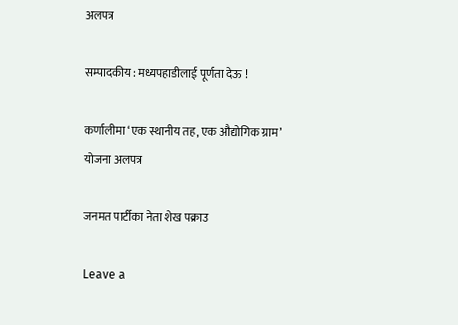अलपत्र

सम्पादकीय : मध्यपहाडीलाई पूर्णता देऊ !

कर्णालीमा ‘एक स्थानीय तह, एक औद्योगिक ग्राम’ योजना अलपत्र

जनमत पार्टीका नेता शेख पक्राउ

Leave a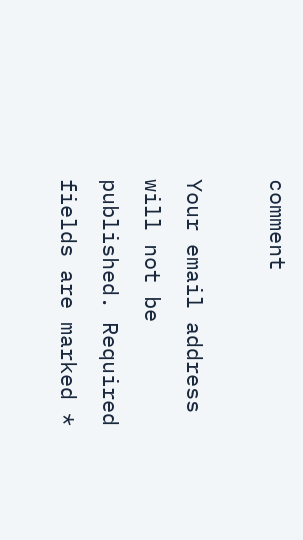comment

Your email address will not be published. Required fields are marked *